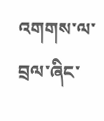འགགས་ལ་བྲལ་ཞིང་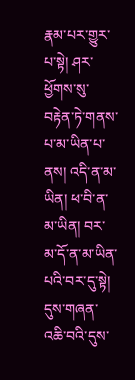རྣམ་པར་གྱུར་པ་སྟེ། ཤར་ཕྱོགས་སུ་བརྟེན་ཏེ་གནས་པ་མ་ཡིན་པ་ནས། འདི་ན་མ་ཡིན། ཕ་བི་ན་མ་ཡིན། བར་མ་དོ་ན་མ་ཡིན་པའི་བར་དུ་སྟེ། དུས་གཞན་འཆི་བའི་དུས་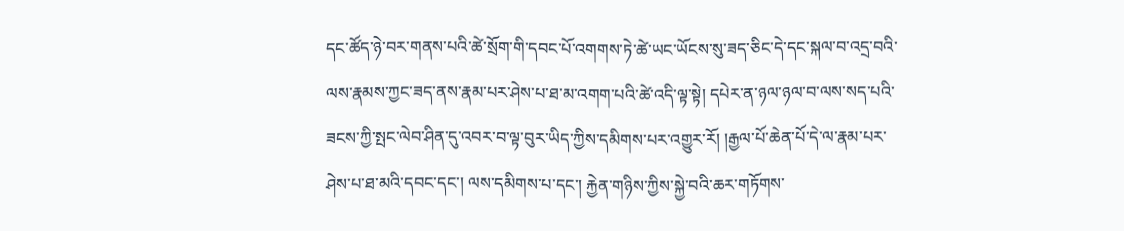དང་ཚོད་ཉེ་བར་གནས་པའི་ཚེ་སྲོག་གི་དབང་པོ་འགགས་ཏེ་ཚེ་ཡང་ཡོངས་སུ་ཟད་ཅིང་དེ་དང་སྐལ་བ་འདྲ་བའི་ལས་རྣམས་ཀྱང་ཟད་ནས་རྣམ་པར་ཤེས་པ་ཐ་མ་འགག་པའི་ཚེ་འདི་ལྟ་སྟེ། དཔེར་ན་ཉལ་ཉལ་བ་ལས་སད་པའི་ཟངས་ཀྱི་སྤང་ལེབ་ཤིན་དུ་འབར་བ་ལྟ་བུར་ཡིད་ཀྱིས་དམིགས་པར་འགྱུར་རོ། །རྒྱལ་པོ་ཆེན་པོ་དེ་ལ་རྣམ་པར་ཤེས་པ་ཐ་མའི་དབང་དང་། ལས་དམིགས་པ་དང་། རྐྱེན་གཉིས་ཀྱིས་སྐྱེ་བའི་ཆར་གཏོགས་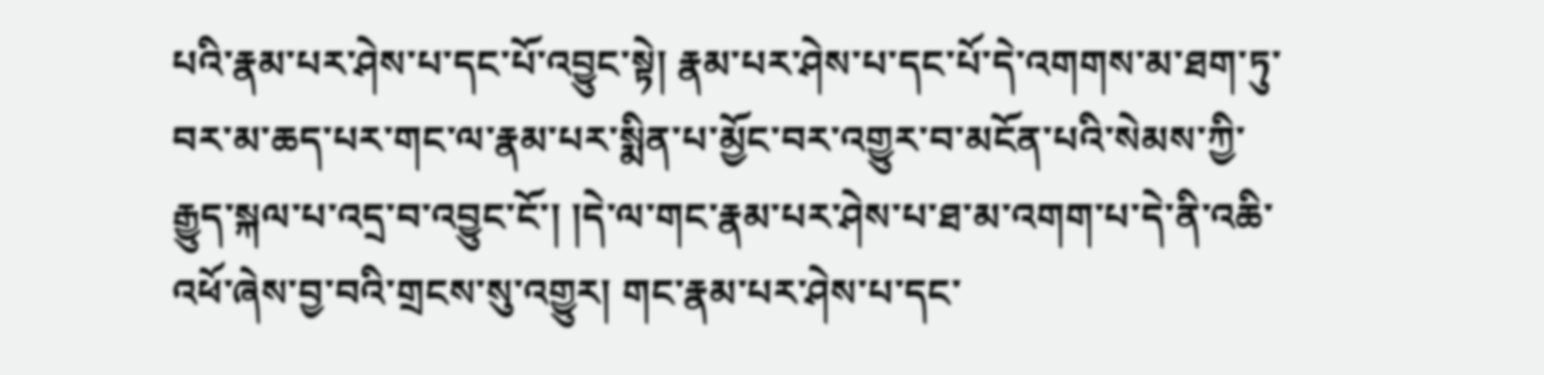པའི་རྣམ་པར་ཤེས་པ་དང་པོ་འབྱུང་སྟེ། རྣམ་པར་ཤེས་པ་དང་པོ་དེ་འགགས་མ་ཐག་ཏུ་བར་མ་ཆད་པར་གང་ལ་རྣམ་པར་སྨིན་པ་མྱོང་བར་འགྱུར་བ་མངོན་པའི་སེམས་ཀྱི་རྒྱུད་སྐལ་པ་འདྲ་བ་འབྱུང་ངོ་། །དེ་ལ་གང་རྣམ་པར་ཤེས་པ་ཐ་མ་འགག་པ་དེ་ནི་འཆི་འཕོ་ཞེས་བྱ་བའི་གྲངས་སུ་འགྱུར། གང་རྣམ་པར་ཤེས་པ་དང་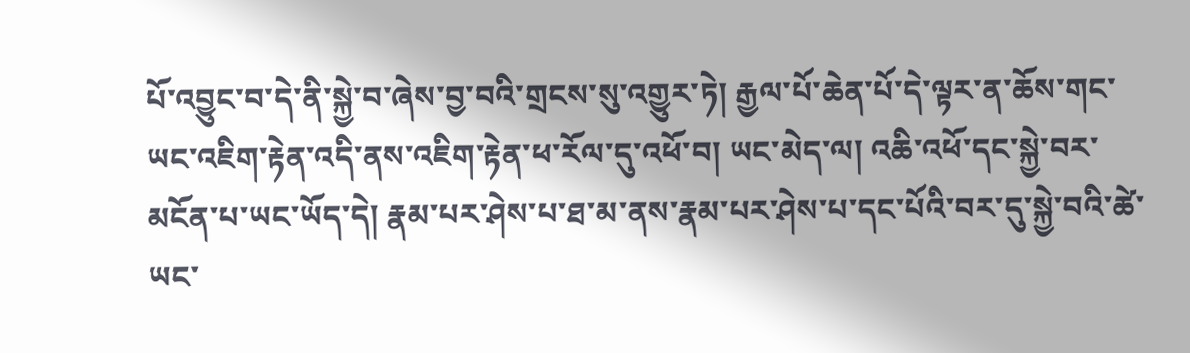པོ་འབྱུང་བ་དེ་ནི་སྐྱེ་བ་ཞེས་བྱ་བའི་གྲངས་སུ་འགྱུར་ཏེ། རྒྱལ་པོ་ཆེན་པོ་དེ་ལྟར་ན་ཆོས་གང་ཡང་འཇིག་རྟེན་འདི་ནས་འཇིག་རྟེན་ཕ་རོལ་དུ་འཕོ་བ། ཡང་མེད་ལ། འཆི་འཕོ་དང་སྐྱེ་བར་མངོན་པ་ཡང་ཡོད་དེ། རྣམ་པར་ཤེས་པ་ཐ་མ་ནས་རྣམ་པར་ཤེས་པ་དང་པོའི་བར་དུ་སྐྱེ་བའི་ཚེ་ཡང་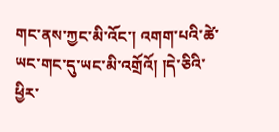གང་ནས་ཀྱང་མི་འོང་། འགག་པའི་ཚེ་ཡང་གང་དུ་ཡང་མི་འགྲོའོ། །དེ་ཅིའི་ཕྱིར་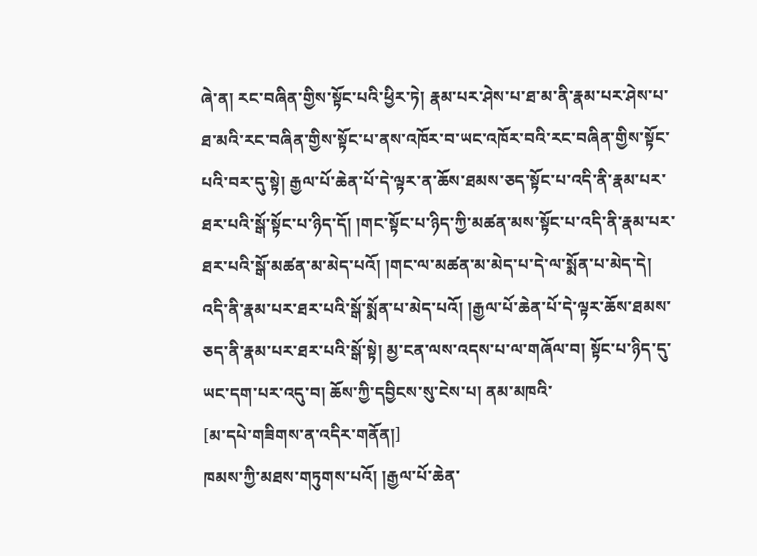ཞེ་ན། རང་བཞིན་གྱིས་སྟོང་པའི་ཕྱིར་ཏེ། རྣམ་པར་ཤེས་པ་ཐ་མ་ནི་རྣམ་པར་ཤེས་པ་ཐ་མའི་རང་བཞིན་གྱིས་སྟོང་པ་ནས་འཁོར་བ་ཡང་འཁོར་བའི་རང་བཞིན་གྱིས་སྟོང་པའི་བར་དུ་སྟེ། རྒྱལ་པོ་ཆེན་པོ་དེ་ལྟར་ན་ཆོས་ཐམས་ཅད་སྟོང་པ་འདི་ནི་རྣམ་པར་ཐར་པའི་སྒོ་སྟོང་པ་ཉིད་དོ། །གང་སྟོང་པ་ཉིད་ཀྱི་མཚན་མས་སྟོང་པ་འདི་ནི་རྣམ་པར་ཐར་པའི་སྒོ་མཚན་མ་མེད་པའོ། །གང་ལ་མཚན་མ་མེད་པ་དེ་ལ་སྨོན་པ་མེད་དེ། འདི་ནི་རྣམ་པར་ཐར་པའི་སྒོ་སྨོན་པ་མེད་པའོ། །རྒྱལ་པོ་ཆེན་པོ་དེ་ལྟར་ཆོས་ཐམས་ཅད་ནི་རྣམ་པར་ཐར་པའི་སྒོ་སྟེ། མྱ་ངན་ལས་འདས་པ་ལ་གཞོལ་བ། སྟོང་པ་ཉིད་དུ་ཡང་དག་པར་འདུ་བ། ཆོས་ཀྱི་དབྱིངས་སུ་ངེས་པ། ནམ་མཁའི་
[མ་དཔེ་གཟིགས་ན་འདིར་གནོན།]
ཁམས་ཀྱི་མཐས་གཏུགས་པའོ། །རྒྱལ་པོ་ཆེན་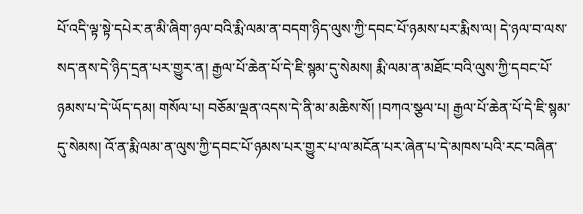པོ་འདི་ལྟ་སྟེ་དཔེར་ན་མི་ཞིག་ཉལ་བའི་རྨི་ལམ་ན་བདག་ཉིད་ལུས་ཀྱི་དབང་པོ་ཉམས་པར་རྨིས་ལ། དེ་ཉལ་བ་ལས་སད་ནས་དེ་ཉིད་དྲན་པར་གྱུར་ན། རྒྱལ་པོ་ཆེན་པོ་དེ་ཇི་སྙམ་དུ་སེམས། རྨི་ལམ་ན་མཐོང་བའི་ལུས་ཀྱི་དབང་པོ་ཉམས་པ་དེ་ཡོད་དམ། གསོལ་པ། བཅོམ་ལྡན་འདས་དེ་ནི་མ་མཆིས་སོ། །བཀའ་སྩལ་པ། རྒྱལ་པོ་ཆེན་པོ་དེ་ཇི་སྙམ་དུ་སེམས། འོ་ན་རྨི་ལམ་ན་ལུས་ཀྱི་དབང་པོ་ཉམས་པར་གྱུར་པ་ལ་མངོན་པར་ཞེན་པ་དེ་མཁས་པའི་རང་བཞིན་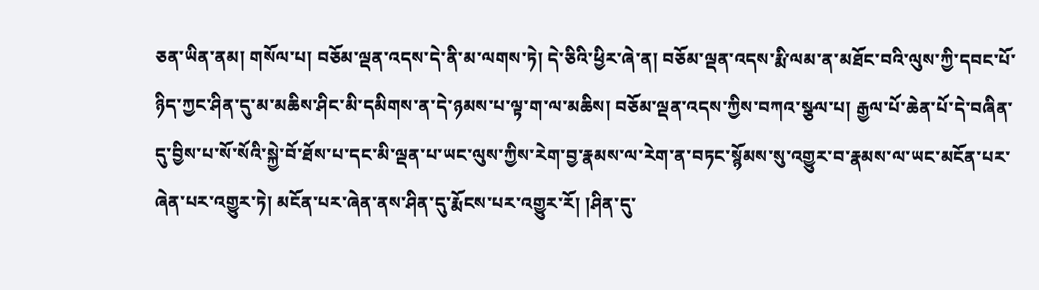ཅན་ཡིན་ནམ། གསོལ་པ། བཅོམ་ལྡན་འདས་དེ་ནི་མ་ལགས་ཏེ། དེ་ཅིའི་ཕྱིར་ཞེ་ན། བཅོམ་ལྡན་འདས་རྨི་ལམ་ན་མཐོང་བའི་ལུས་ཀྱི་དབང་པོ་ཉིད་ཀྱང་ཤིན་དུ་མ་མཆིས་ཤིང་མི་དམིགས་ན་དེ་ཉམས་པ་ལྟ་ག་ལ་མཆིས། བཅོམ་ལྡན་འདས་ཀྱིས་བཀའ་སྩལ་པ། རྒྱལ་པོ་ཆེན་པོ་དེ་བཞིན་དུ་བྱིས་པ་སོ་སོའི་སྐྱེ་བོ་ཐོས་པ་དང་མི་ལྡན་པ་ཡང་ལུས་ཀྱིས་རེག་བྱ་རྣམས་ལ་རེག་ན་བཏང་སྙོམས་སུ་འགྱུར་བ་རྣམས་ལ་ཡང་མངོན་པར་ཞེན་པར་འགྱུར་ཏེ། མངོན་པར་ཞེན་ནས་ཤིན་དུ་རྨོངས་པར་འགྱུར་རོ། །ཤིན་དུ་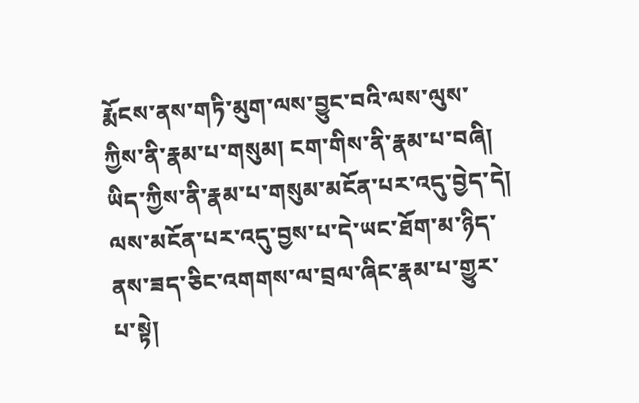རྨོངས་ནས་གཏི་མུག་ལས་བྱུང་བའི་ལས་ལུས་ཀྱིས་ནི་རྣམ་པ་གསུམ། ངག་གིས་ནི་རྣམ་པ་བཞི། ཡིད་ཀྱིས་ནི་རྣམ་པ་གསུམ་མངོན་པར་འདུ་བྱེད་དེ། ལས་མངོན་པར་འདུ་བྱས་པ་དེ་ཡང་ཐོག་མ་ཉིད་ནས་ཟད་ཅིང་འགགས་ལ་བྲལ་ཞིང་རྣམ་པ་གྱུར་པ་སྟེ།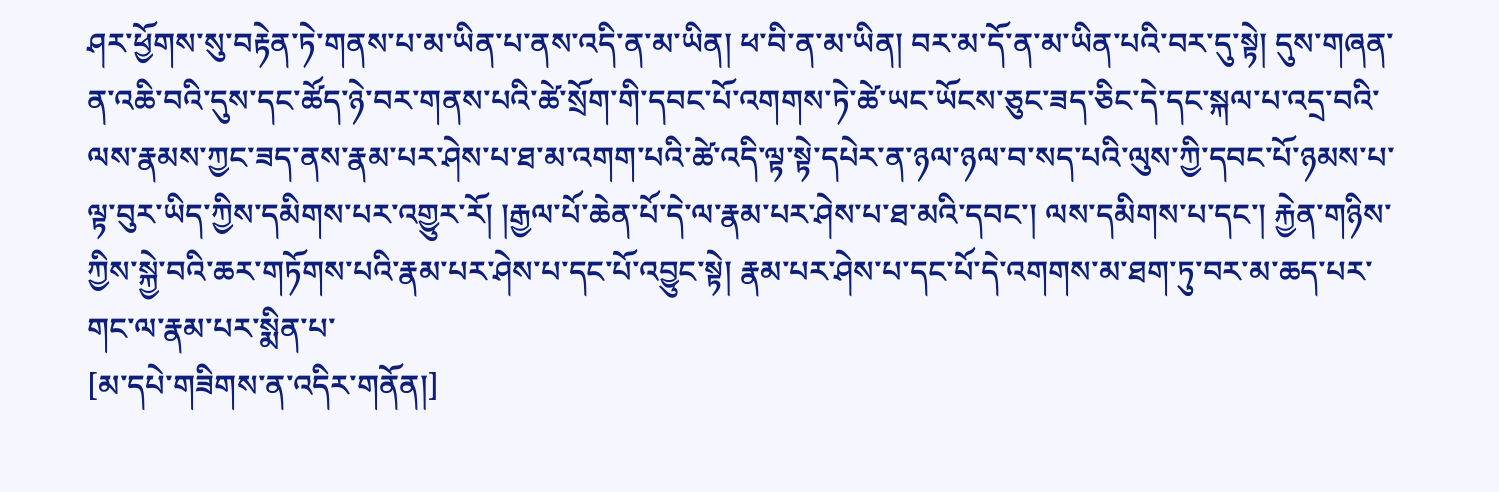ཤར་ཕྱོགས་སུ་བརྟེན་ཏེ་གནས་པ་མ་ཡིན་པ་ནས་འདི་ན་མ་ཡིན། ཕ་བི་ན་མ་ཡིན། བར་མ་དོ་ན་མ་ཡིན་པའི་བར་དུ་སྟེ། དུས་གཞན་ན་འཆི་བའི་དུས་དང་ཚོད་ཉེ་བར་གནས་པའི་ཚེ་སྲོག་གི་དབང་པོ་འགགས་ཏེ་ཚེ་ཡང་ཡོངས་ཅུང་ཟད་ཅིང་དེ་དང་སྐལ་པ་འདྲ་བའི་ལས་རྣམས་ཀྱང་ཟད་ནས་རྣམ་པར་ཤེས་པ་ཐ་མ་འགག་པའི་ཚེ་འདི་ལྟ་སྟེ་དཔེར་ན་ཉལ་ཉལ་བ་སད་པའི་ལུས་ཀྱི་དབང་པོ་ཉམས་པ་ལྟ་བུར་ཡིད་ཀྱིས་དམིགས་པར་འགྱུར་རོ། །རྒྱལ་པོ་ཆེན་པོ་དེ་ལ་རྣམ་པར་ཤེས་པ་ཐ་མའི་དབང་། ལས་དམིགས་པ་དང་། རྐྱེན་གཉིས་ཀྱིས་སྐྱེ་བའི་ཆར་གཏོགས་པའི་རྣམ་པར་ཤེས་པ་དང་པོ་འབྱུང་སྟེ། རྣམ་པར་ཤེས་པ་དང་པོ་དེ་འགགས་མ་ཐག་ཏུ་བར་མ་ཆད་པར་གང་ལ་རྣམ་པར་སྨིན་པ་
[མ་དཔེ་གཟིགས་ན་འདིར་གནོན།]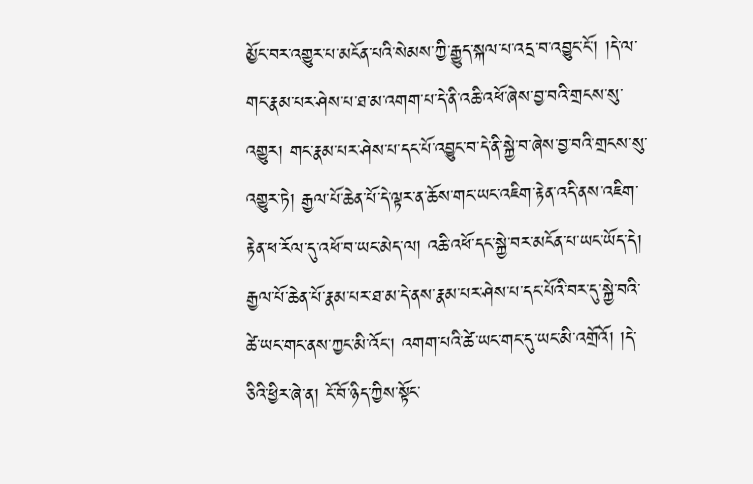མྱོང་བར་འགྱུར་པ་མངོན་པའི་སེམས་ཀྱི་རྒྱུད་སྐལ་པ་འདྲ་བ་འབྱུང་ངོ་། །དེ་ལ་གང་རྣམ་པར་ཤེས་པ་ཐ་མ་འགག་པ་དེ་ནི་འཆི་འཕོ་ཞེས་བྱ་བའི་གྲངས་སུ་འགྱུར། གང་རྣམ་པར་ཤེས་པ་དང་པོ་འབྱུང་བ་དེ་ནི་སྐྱེ་བ་ཞེས་བྱ་བའི་གྲངས་སུ་འགྱུར་ཏེ། རྒྱལ་པོ་ཆེན་པོ་དེ་ལྟར་ན་ཆོས་གང་ཡང་འཇིག་རྟེན་འདི་ནས་འཇིག་རྟེན་ཕ་རོལ་དུ་འཕོ་བ་ཡང་མེད་ལ། འཆི་འཕོ་དང་སྐྱེ་བར་མངོན་པ་ཡང་ཡོད་དེ། རྒྱལ་པོ་ཆེན་པོ་རྣམ་པར་ཐ་མ་དེ་ནས་རྣམ་པར་ཤེས་པ་དང་པོའི་བར་དུ་སྐྱེ་བའི་ཚེ་ཡང་གང་ནས་ཀྱང་མི་འོང་། འགག་པའི་ཚེ་ཡང་གང་དུ་ཡང་མི་འགྲོའོ། །དེ་ཅིའི་ཕྱིར་ཞེ་ན། ངོ་བོ་ཉིད་ཀྱིས་སྟོང་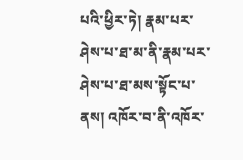པའི་ཕྱིར་ཏེ། རྣམ་པར་ཤེས་པ་ཐ་མ་ནི་རྣམ་པར་ཤེས་པ་ཐ་མས་སྟོང་པ་ནས། འཁོར་བ་ནི་འཁོར་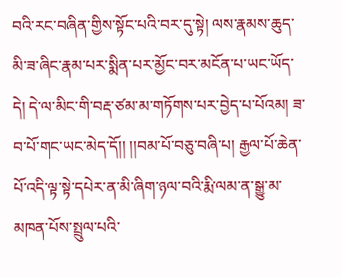བའི་རང་བཞིན་གྱིས་སྟོང་པའི་བར་དུ་སྟེ། ལས་རྣམས་ཆུད་མི་ཟ་ཞིང་རྣམ་པར་སྨིན་པར་མྱོང་བར་མངོན་པ་ཡང་ཡོད་དེ། དེ་ལ་མིང་གི་བརྡ་ཙམ་མ་གཏོགས་པར་བྱེད་པ་པོའམ། ཟ་བ་པོ་གང་ཡང་མེད་དོ།། །།བམ་པོ་བཅུ་བཞི་པ། རྒྱལ་པོ་ཆེན་པོ་འདི་ལྟ་སྟེ་དཔེར་ན་མི་ཞིག་ཉལ་བའི་རྨི་ལམ་ན་སྒྱུ་མ་མཁན་པོས་སྤྲུལ་པའི་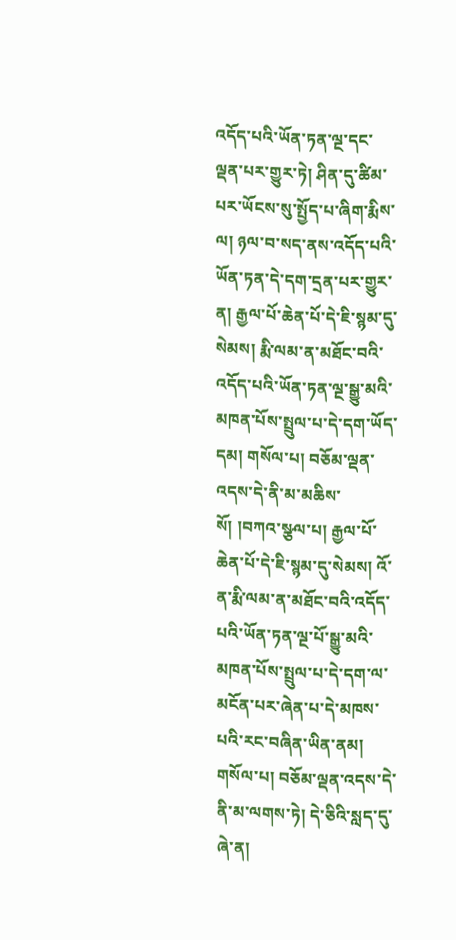འདོད་པའི་ཡོན་ཏན་ལྔ་དང་ལྡན་པར་གྱུར་ཏེ། ཤིན་དུ་ཚིམ་པར་ཡོངས་སུ་སྤྱོད་པ་ཞིག་རྨིས་ལ། ཉལ་བ་སད་ནས་འདོད་པའི་ཡོན་ཏན་དེ་དག་དྲན་པར་གྱུར་ན། རྒྱལ་པོ་ཆེན་པོ་དེ་ཇི་སྙམ་དུ་སེམས། རྨི་ལམ་ན་མཐོང་བའི་འདོད་པའི་ཡོན་ཏན་ལྔ་སྒྱུ་མའི་མཁན་པོས་སྤྲུལ་པ་དེ་དག་ཡོད་དམ། གསོལ་པ། བཅོམ་ལྡན་འདས་དེ་ནི་མ་མཆིས་སོ། །བཀའ་སྩལ་པ། རྒྱལ་པོ་ཆེན་པོ་དེ་ཇི་སྙམ་དུ་སེམས། འོ་ན་རྨི་ལམ་ན་མཐོང་བའི་འདོད་པའི་ཡོན་ཏན་ལྔ་པོ་སྒྱུ་མའི་མཁན་པོས་སྤྲུལ་པ་དེ་དག་ལ་མངོན་པར་ཞེན་པ་དེ་མཁས་པའི་རང་བཞིན་ཡིན་ནམ། གསོལ་པ། བཅོམ་ལྡན་འདས་དེ་ནི་མ་ལགས་ཏེ། དེ་ཅིའི་སླད་དུ་ཞེ་ན།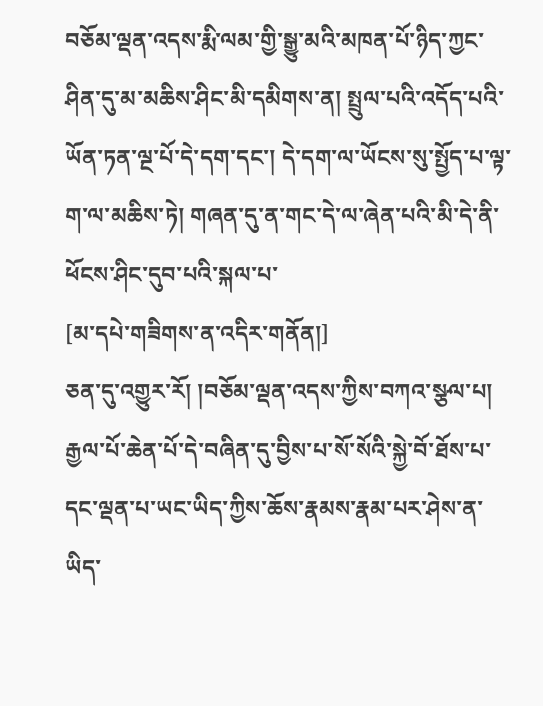བཅོམ་ལྡན་འདས་རྨི་ལམ་གྱི་སྒྱུ་མའི་མཁན་པོ་ཉིད་ཀྱང་ཤིན་དུ་མ་མཆིས་ཤིང་མི་དམིགས་ན། སྤྲུལ་པའི་འདོད་པའི་ཡོན་ཏན་ལྔ་པོ་དེ་དག་དང་། དེ་དག་ལ་ཡོངས་སུ་སྤྱོད་པ་ལྟ་ག་ལ་མཆིས་ཏེ། གཞན་དུ་ན་གང་དེ་ལ་ཞེན་པའི་མི་དེ་ནི་ཕོངས་ཤིང་དུབ་པའི་སྐལ་པ་
[མ་དཔེ་གཟིགས་ན་འདིར་གནོན།]
ཅན་དུ་འགྱུར་རོ། །བཅོམ་ལྡན་འདས་ཀྱིས་བཀའ་སྩལ་པ། རྒྱལ་པོ་ཆེན་པོ་དེ་བཞིན་དུ་བྱིས་པ་སོ་སོའི་སྐྱེ་བོ་ཐོས་པ་དང་ལྡན་པ་ཡང་ཡིད་ཀྱིས་ཆོས་རྣམས་རྣམ་པར་ཤེས་ན་ཡིད་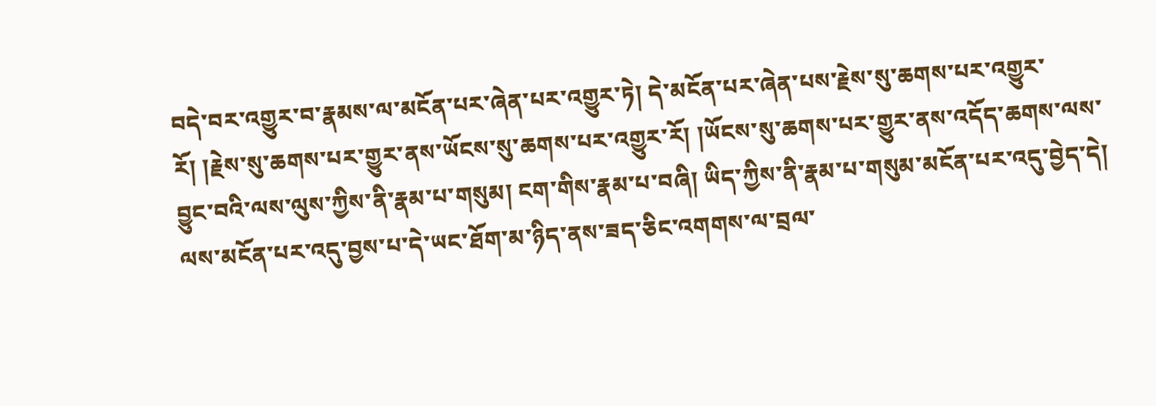བདེ་བར་འགྱུར་བ་རྣམས་ལ་མངོན་པར་ཞེན་པར་འགྱུར་ཏེ། དེ་མངོན་པར་ཞེན་པས་རྗེས་སུ་ཆགས་པར་འགྱུར་རོ། །རྗེས་སུ་ཆགས་པར་གྱུར་ནས་ཡོངས་སུ་ཆགས་པར་འགྱུར་རོ། །ཡོངས་སུ་ཆགས་པར་གྱུར་ནས་འདོད་ཆགས་ལས་བྱུང་བའི་ལས་ལུས་ཀྱིས་ནི་རྣམ་པ་གསུམ། ངག་གིས་རྣམ་པ་བཞི། ཡིད་ཀྱིས་ནི་རྣམ་པ་གསུམ་མངོན་པར་འདུ་བྱེད་དེ། ལས་མངོན་པར་འདུ་བྱས་པ་དེ་ཡང་ཐོག་མ་ཉིད་ནས་ཟད་ཅིང་འགགས་ལ་བྲལ་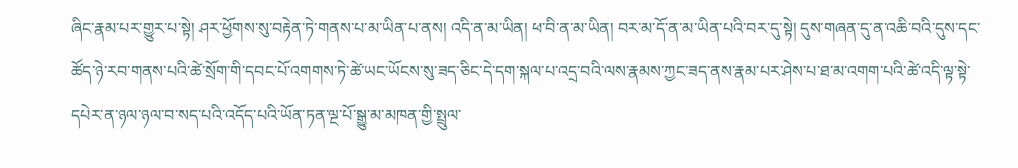ཞིང་རྣམ་པར་གྱུར་པ་སྟེ། ཤར་ཕྱོགས་སུ་བརྟེན་ཏེ་གནས་པ་མ་ཡིན་པ་ནས། འདི་ན་མ་ཡིན། ཕ་བི་ན་མ་ཡིན། བར་མ་དོ་ན་མ་ཡིན་པའི་བར་དུ་སྟེ། དུས་གཞན་དུ་ན་འཆི་བའི་དུས་དང་ཚོད་ཉེ་རབ་གནས་པའི་ཚེ་སྲོག་གི་དབང་པོ་འགགས་ཏེ་ཚེ་ཡང་ཡོངས་སུ་ཟད་ཅིང་དེ་དག་སྐལ་པ་འདྲ་བའི་ལས་རྣམས་ཀྱང་ཟད་ནས་རྣམ་པར་ཤེས་པ་ཐ་མ་འགག་པའི་ཚེ་འདི་ལྟ་སྟེ་དཔེར་ན་ཉལ་ཉལ་བ་སད་པའི་འདོད་པའི་ཡོན་ཏན་ལྔ་པོ་སྒྱུ་མ་མཁན་གྱི་སྤྲུལ་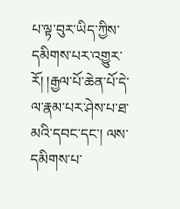པ་ལྟ་བུར་ཡིད་ཀྱིས་དམིགས་པར་འགྱུར་རོ། །རྒྱལ་པོ་ཆེན་པོ་དེ་ལ་རྣམ་པར་ཤེས་པ་ཐ་མའི་དབང་དང་། ལས་དམིགས་པ་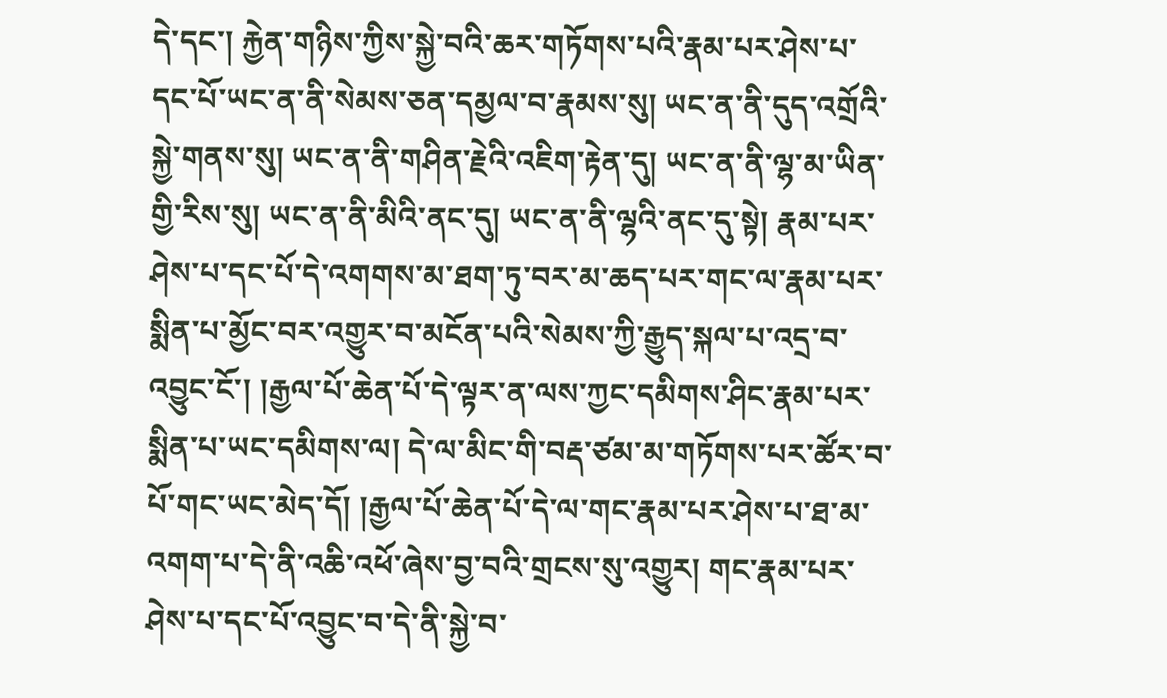དེ་དང་། རྐྱེན་གཉིས་ཀྱིས་སྐྱེ་བའི་ཆར་གཏོགས་པའི་རྣམ་པར་ཤེས་པ་དང་པོ་ཡང་ན་ནི་སེམས་ཅན་དམྱལ་བ་རྣམས་སུ། ཡང་ན་ནི་དུད་འགྲོའི་སྐྱེ་གནས་སུ། ཡང་ན་ནི་གཤིན་རྗེའི་འཇིག་རྟེན་དུ། ཡང་ན་ནི་ལྷ་མ་ཡིན་གྱི་རིས་སུ། ཡང་ན་ནི་མིའི་ནང་དུ། ཡང་ན་ནི་ལྷའི་ནང་དུ་སྟེ། རྣམ་པར་ཤེས་པ་དང་པོ་དེ་འགགས་མ་ཐག་ཏུ་བར་མ་ཆད་པར་གང་ལ་རྣམ་པར་སྨིན་པ་མྱོང་བར་འགྱུར་བ་མངོན་པའི་སེམས་ཀྱི་རྒྱུད་སྐལ་པ་འདྲ་བ་འབྱུང་ངོ་། །རྒྱལ་པོ་ཆེན་པོ་དེ་ལྟར་ན་ལས་ཀྱང་དམིགས་ཤིང་རྣམ་པར་སྨིན་པ་ཡང་དམིགས་ལ། དེ་ལ་མིང་གི་བརྡ་ཙམ་མ་གཏོགས་པར་ཚོར་བ་པོ་གང་ཡང་མེད་དོ། །རྒྱལ་པོ་ཆེན་པོ་དེ་ལ་གང་རྣམ་པར་ཤེས་པ་ཐ་མ་འགག་པ་དེ་ནི་འཆི་འཕོ་ཞེས་བྱ་བའི་གྲངས་སུ་འགྱུར། གང་རྣམ་པར་ཤེས་པ་དང་པོ་འབྱུང་བ་དེ་ནི་སྐྱེ་བ་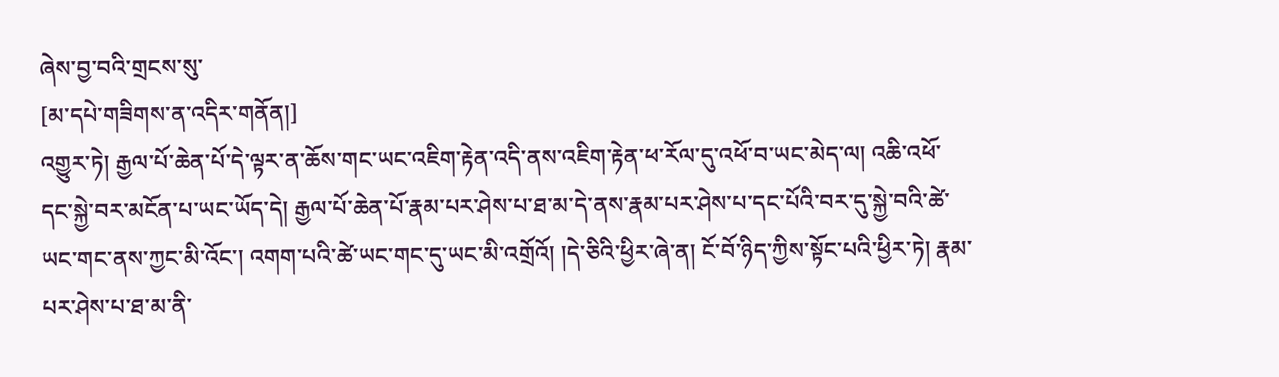ཞེས་བྱ་བའི་གྲངས་སུ་
[མ་དཔེ་གཟིགས་ན་འདིར་གནོན།]
འགྱུར་ཏེ། རྒྱལ་པོ་ཆེན་པོ་དེ་ལྟར་ན་ཆོས་གང་ཡང་འཇིག་རྟེན་འདི་ནས་འཇིག་རྟེན་ཕ་རོལ་དུ་འཕོ་བ་ཡང་མེད་ལ། འཆི་འཕོ་དང་སྐྱེ་བར་མངོན་པ་ཡང་ཡོད་དེ། རྒྱལ་པོ་ཆེན་པོ་རྣམ་པར་ཤེས་པ་ཐ་མ་དེ་ནས་རྣམ་པར་ཤེས་པ་དང་པོའི་བར་དུ་སྐྱེ་བའི་ཚེ་ཡང་གང་ནས་ཀྱང་མི་འོང་། འགག་པའི་ཚེ་ཡང་གང་དུ་ཡང་མི་འགྲོའོ། །དེ་ཅིའི་ཕྱིར་ཞེ་ན། ངོ་བོ་ཉིད་ཀྱིས་སྟོང་པའི་ཕྱིར་ཏེ། རྣམ་པར་ཤེས་པ་ཐ་མ་ནི་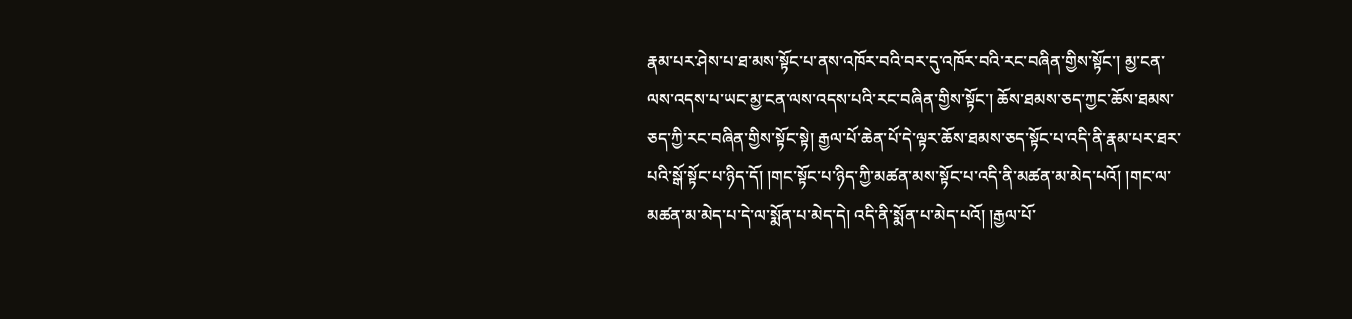རྣམ་པར་ཤེས་པ་ཐ་མས་སྟོང་པ་ནས་འཁོར་བའི་བར་དུ་འཁོར་བའི་རང་བཞིན་གྱིས་སྟོང་། མྱ་ངན་ལས་འདས་པ་ཡང་མྱ་ངན་ལས་འདས་པའི་རང་བཞིན་གྱིས་སྟོང་། ཆོས་ཐམས་ཅད་ཀྱང་ཆོས་ཐམས་ཅད་ཀྱི་རང་བཞིན་གྱིས་སྟོང་སྟེ། རྒྱལ་པོ་ཆེན་པོ་དེ་ལྟར་ཆོས་ཐམས་ཅད་སྟོང་པ་འདི་ནི་རྣམ་པར་ཐར་པའི་སྒོ་སྟོང་པ་ཉིད་དོ། །གང་སྟོང་པ་ཉིད་ཀྱི་མཚན་མས་སྟོང་པ་འདི་ནི་མཚན་མ་མེད་པའོ། །གང་ལ་མཚན་མ་མེད་པ་དེ་ལ་སྨོན་པ་མེད་དེ། འདི་ནི་སྨོན་པ་མེད་པའོ། །རྒྱལ་པོ་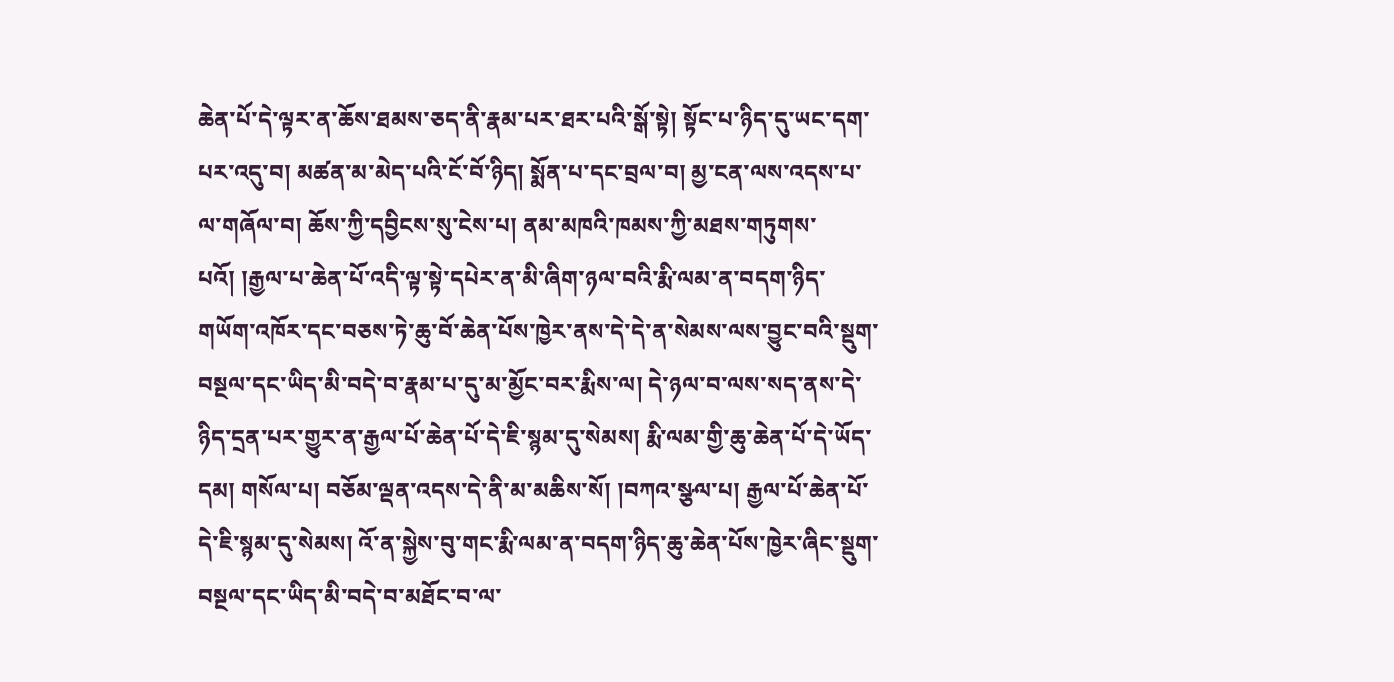ཆེན་པོ་དེ་ལྟར་ན་ཆོས་ཐམས་ཅད་ནི་རྣམ་པར་ཐར་པའི་སྒོ་སྟེ། སྟོང་པ་ཉིད་དུ་ཡང་དག་པར་འདུ་བ། མཚན་མ་མེད་པའི་ངོ་བོ་ཉིད། སྨོན་པ་དང་བྲལ་བ། མྱ་ངན་ལས་འདས་པ་ལ་གཞོལ་བ། ཆོས་ཀྱི་དབྱིངས་སུ་ངེས་པ། ནམ་མཁའི་ཁམས་ཀྱི་མཐས་གཏུགས་པའོ། །རྒྱལ་པ་ཆེན་པོ་འདི་ལྟ་སྟེ་དཔེར་ན་མི་ཞིག་ཉལ་བའི་རྨི་ལམ་ན་བདག་ཉིད་གཡོག་འཁོར་དང་བཅས་ཏེ་ཆུ་བོ་ཆེན་པོས་ཁྱེར་ནས་དེ་དེ་ན་སེམས་ལས་བྱུང་བའི་སྡུག་བསྔལ་དང་ཡིད་མི་བདེ་བ་རྣམ་པ་དུ་མ་མྱོང་བར་རྨིས་ལ། དེ་ཉལ་བ་ལས་སད་ནས་དེ་ཉིད་དྲན་པར་གྱུར་ན་རྒྱལ་པོ་ཆེན་པོ་དེ་ཇི་སྙམ་དུ་སེམས། རྨི་ལམ་གྱི་ཆུ་ཆེན་པོ་དེ་ཡོད་དམ། གསོལ་པ། བཅོམ་ལྡན་འདས་དེ་ནི་མ་མཆིས་སོ། །བཀའ་སྩལ་པ། རྒྱལ་པོ་ཆེན་པོ་དེ་ཇི་སྙམ་དུ་སེམས། འོ་ན་སྐྱེས་བུ་གང་རྨི་ལམ་ན་བདག་ཉིད་ཆུ་ཆེན་པོས་ཁྱེར་ཞིང་སྡུག་བསྔལ་དང་ཡིད་མི་བདེ་བ་མཐོང་བ་ལ་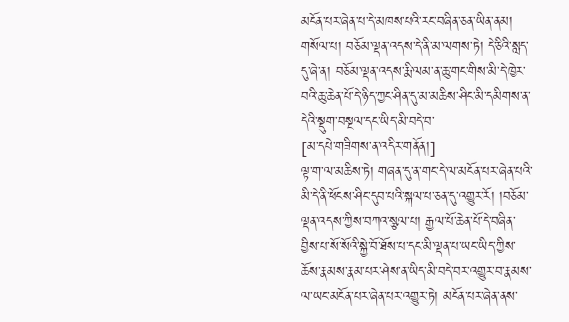མངོན་པར་ཞེན་པ་དེ་མཁས་པའི་རང་བཞིན་ཅན་ཡིན་ནམ། གསོལ་པ། བཅོམ་ལྡན་འདས་དེ་ནི་མ་ལགས་ཏེ། དེ་ཅིའི་སླད་དུ་ཞེ་ན། བཅོམ་ལྡན་འདས་རྨི་ལམ་ན་ཆུ་གང་གིས་མི་དེ་ཁྱེར་བའི་ཆུ་ཆེན་པོ་དེ་ཉིད་ཀྱང་ཤིན་དུ་མ་མཆིས་ཤིང་མི་དམིགས་ན་དེའི་སྡུག་བསྔལ་དང་ཡིད་མི་བདེ་བ་
[མ་དཔེ་གཟིགས་ན་འདིར་གནོན།]
ལྟ་ག་ལ་མཆིས་ཏེ། གཞན་དུ་ན་གང་དེ་ལ་མངོན་པར་ཞེན་པའི་མི་དེ་ནི་ཕོངས་ཤིང་དུབ་པའི་སྐལ་པ་ཅན་དུ་འགྱུར་རོ། །བཅོམ་ལྡན་འདས་ཀྱིས་བཀའ་སྩལ་པ། རྒྱལ་པོ་ཆེན་པོ་དེ་བཞིན་བྱིས་པ་སོ་སོའི་སྐྱེ་བོ་ཐོས་པ་དང་མི་ལྡན་པ་ཡང་ཡིད་ཀྱིས་ཆོས་རྣམས་རྣམ་པར་ཤེས་ན་ཡིད་མི་བདེ་བར་འགྱུར་བ་རྣམས་ལ་ཡང་མངོན་པར་ཞེན་པར་འགྱུར་ཏེ། མངོན་པར་ཞེན་ནས་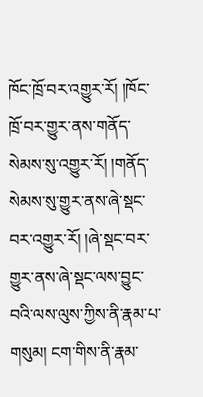ཁོང་ཁྲོ་བར་འགྱུར་རོ། །ཁོང་ཁྲོ་བར་གྱུར་ནས་གནོད་སེམས་སུ་འགྱུར་རོ། །གནོད་སེམས་སུ་གྱུར་ནས་ཞེ་སྡང་བར་འགྱུར་རོ། །ཞེ་སྡང་བར་གྱུར་ནས་ཞེ་སྡང་ལས་བྱུང་བའི་ལས་ལུས་ཀྱིས་ནི་རྣམ་པ་གསུམ། ངག་གིས་ནི་རྣམ་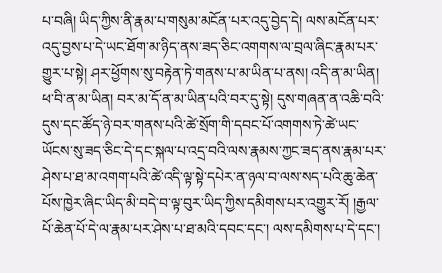པ་བཞི། ཡིད་ཀྱིས་ནི་རྣམ་པ་གསུམ་མངོན་པར་འདུ་བྱེད་དེ། ལས་མངོན་པར་འདུ་བྱས་པ་དེ་ཡང་ཐོག་མ་ཉིད་ནས་ཟད་ཅིང་འགགས་ལ་བྲལ་ཞིང་རྣམ་པར་གྱུར་པ་སྟེ། ཤར་ཕྱོགས་སུ་བརྟེན་ཏེ་གནས་པ་མ་ཡིན་པ་ནས། འདི་ན་མ་ཡིན། ཕ་བི་ན་མ་ཡིན། བར་མ་དོ་ན་མ་ཡིན་པའི་བར་དུ་སྟེ། དུས་གཞན་ན་འཆི་བའི་དུས་དང་ཚོད་ཉེ་བར་གནས་པའི་ཚེ་སྲོག་གི་དབང་པོ་འགགས་ཏེ་ཚེ་ཡང་ཡོངས་སུ་ཟད་ཅིང་དེ་དང་སྐལ་པ་འདྲ་བའི་ལས་རྣམས་ཀྱང་ཟད་ནས་རྣམ་པར་ཤེས་པ་ཐ་མ་འགག་པའི་ཚེ་འདི་ལྟ་སྟེ་དཔེར་ན་ཉལ་བ་ལས་སད་པའི་ཆུ་ཆེན་པོས་ཁྱེར་ཞིང་ཡིད་མི་བདེ་བ་ལྟ་བུར་ཡིད་ཀྱིས་དམིགས་པར་འགྱུར་རོ། །རྒྱལ་པོ་ཆེན་པོ་དེ་ལ་རྣམ་པར་ཤེས་པ་ཐ་མའི་དབང་དང་། ལས་དམིགས་པ་དེ་དང་།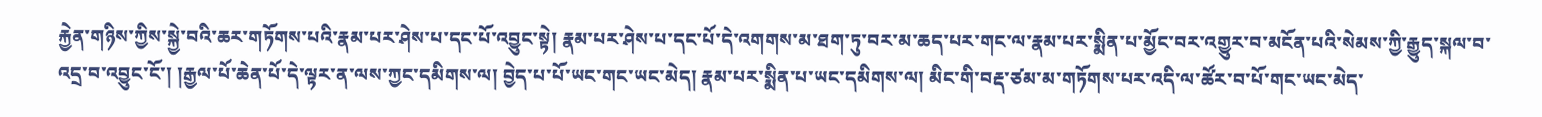རྐྱེན་གཉིས་ཀྱིས་སྐྱེ་བའི་ཆར་གཏོགས་པའི་རྣམ་པར་ཤེས་པ་དང་པོ་འབྱུང་སྟེ། རྣམ་པར་ཤེས་པ་དང་པོ་དེ་འགགས་མ་ཐག་ཏུ་བར་མ་ཆད་པར་གང་ལ་རྣམ་པར་སྨིན་པ་མྱོང་བར་འགྱུར་བ་མངོན་པའི་སེམས་ཀྱི་རྒྱུད་སྐལ་བ་འདྲ་བ་འབྱུང་ངོ་། །རྒྱལ་པོ་ཆེན་པོ་དེ་ལྟར་ན་ལས་ཀྱང་དམིགས་ལ། བྱེད་པ་པོ་ཡང་གང་ཡང་མེད། རྣམ་པར་སྨིན་པ་ཡང་དམིགས་ལ། མིང་གི་བརྡ་ཙམ་མ་གཏོགས་པར་འདི་ལ་ཚོར་བ་པོ་གང་ཡང་མེད་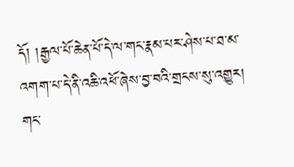དོ། །རྒྱལ་པོ་ཆེན་པོ་དེ་ལ་གང་རྣམ་པར་ཤེས་པ་ཐ་མ་འགག་པ་དེ་ནི་འཆི་འཕོ་ཞེས་བྱ་བའི་གྲངས་སུ་འགྱུར། གང་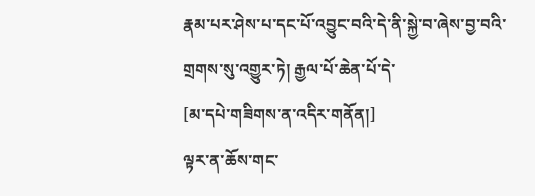རྣམ་པར་ཤེས་པ་དང་པོ་འབྱུང་བའི་དེ་ནི་སྐྱེ་བ་ཞེས་བྱ་བའི་གྲགས་སུ་འགྱུར་ཏེ། རྒྱལ་པོ་ཆེན་པོ་དེ་
[མ་དཔེ་གཟིགས་ན་འདིར་གནོན།]
ལྟར་ན་ཆོས་གང་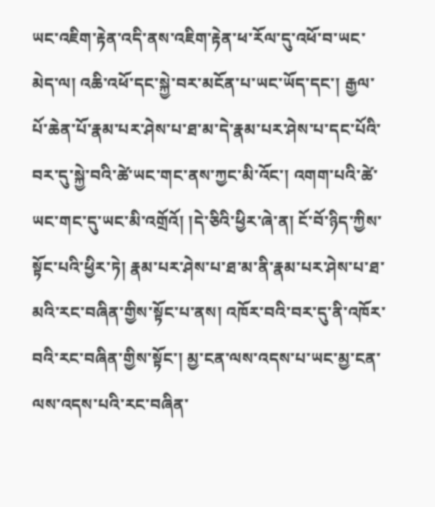ཡང་འཇིག་རྟེན་འདི་ནས་འཇིག་རྟེན་ཕ་རོལ་དུ་འཕོ་བ་ཡང་མེད་ལ། འཆི་འཕོ་དང་སྐྱེ་བར་མངོན་པ་ཡང་ཡོད་དང་། རྒྱལ་པོ་ཆེན་པོ་རྣམ་པར་ཤེས་པ་ཐ་མ་དེ་རྣམ་པར་ཤེས་པ་དང་པོའི་བར་དུ་སྐྱེ་བའི་ཚེ་ཡང་གང་ནས་ཀྱང་མི་འོང་། འགག་པའི་ཚེ་ཡང་གང་དུ་ཡང་མི་འགྲོའོ། །དེ་ཅིའི་ཕྱིར་ཞེ་ན། ངོ་བོ་ཉིད་ཀྱིས་སྟོང་པའི་ཕྱིར་ཏེ། རྣམ་པར་ཤེས་པ་ཐ་མ་ནི་རྣམ་པར་ཤེས་པ་ཐ་མའི་རང་བཞིན་གྱིས་སྟོང་པ་ནས། འཁོར་བའི་བར་དུ་ནི་འཁོར་བའི་རང་བཞིན་གྱིས་སྟོང་། མྱ་ངན་ལས་འདས་པ་ཡང་མྱ་ངན་ལས་འདས་པའི་རང་བཞིན་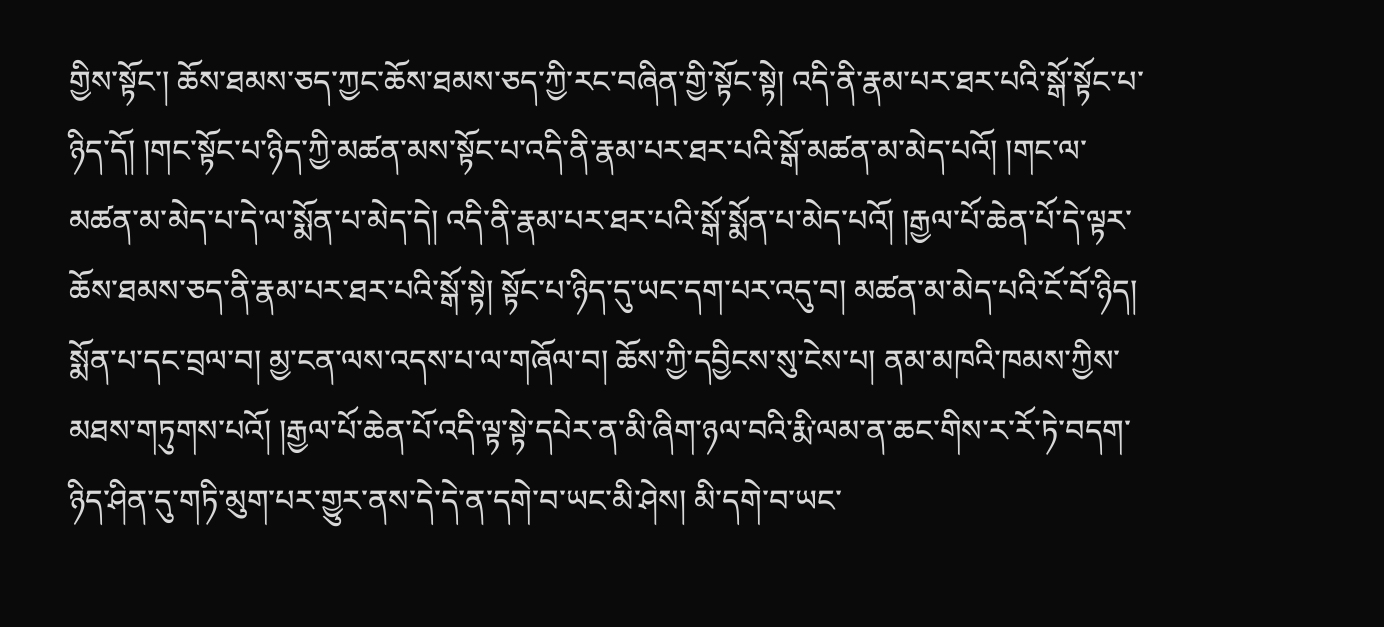གྱིས་སྟོང་། ཆོས་ཐམས་ཅད་ཀྱང་ཆོས་ཐམས་ཅད་ཀྱི་རང་བཞིན་གྱི་སྟོང་སྟེ། འདི་ནི་རྣམ་པར་ཐར་པའི་སྒོ་སྟོང་པ་ཉིད་དོ། །གང་སྟོང་པ་ཉིད་ཀྱི་མཚན་མས་སྟོང་པ་འདི་ནི་རྣམ་པར་ཐར་པའི་སྒོ་མཚན་མ་མེད་པའོ། །གང་ལ་མཚན་མ་མེད་པ་དེ་ལ་སྨོན་པ་མེད་དེ། འདི་ནི་རྣམ་པར་ཐར་པའི་སྒོ་སྨོན་པ་མེད་པའོ། །རྒྱལ་པོ་ཆེན་པོ་དེ་ལྟར་ཆོས་ཐམས་ཅད་ནི་རྣམ་པར་ཐར་པའི་སྒོ་སྟེ། སྟོང་པ་ཉིད་དུ་ཡང་དག་པར་འདུ་བ། མཚན་མ་མེད་པའི་ངོ་བོ་ཉིད། སྨོན་པ་དང་བྲལ་བ། མྱ་ངན་ལས་འདས་པ་ལ་གཞོལ་བ། ཆོས་ཀྱི་དབྱིངས་སུ་ངེས་པ། ནམ་མཁའི་ཁམས་ཀྱིས་མཐས་གཏུགས་པའོ། །རྒྱལ་པོ་ཆེན་པོ་འདི་ལྟ་སྟེ་དཔེར་ན་མི་ཞིག་ཉལ་བའི་རྨི་ལམ་ན་ཆང་གིས་ར་རོ་ཏེ་བདག་ཉིད་ཤིན་དུ་གཏི་མུག་པར་གྱུར་ནས་དེ་དེ་ན་དགེ་བ་ཡང་མི་ཤེས། མི་དགེ་བ་ཡང་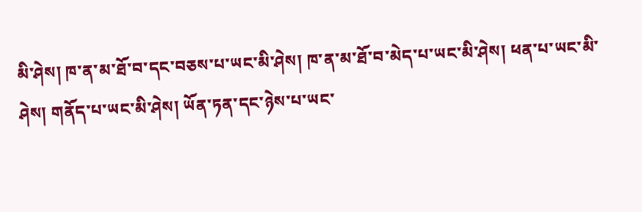མི་ཤེས། ཁ་ན་མ་ཐོ་བ་དང་བཅས་པ་ཡང་མི་ཤེས། ཁ་ན་མ་ཐོ་བ་མེད་པ་ཡང་མི་ཤེས། ཕན་པ་ཡང་མི་ཤེས། གནོད་པ་ཡང་མི་ཤེས། ཡོན་ཏན་དང་ཉེས་པ་ཡང་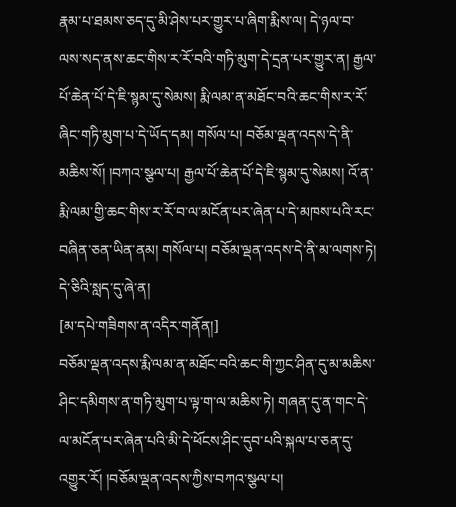རྣམ་པ་ཐམས་ཅད་དུ་མི་ཤེས་པར་གྱུར་པ་ཞིག་རྨིས་ལ། དེ་ཉལ་བ་ལས་སད་ནས་ཆང་གིས་ར་རོ་བའི་གཏི་མུག་དེ་དྲན་པར་གྱུར་ན། རྒྱལ་པོ་ཆེན་པོ་དེ་ཇི་སྙམ་དུ་སེམས། རྨི་ལམ་ན་མཐོང་བའི་ཆང་གིས་ར་རོ་ཞིང་གཏི་མུག་པ་དེ་ཡོད་དམ། གསོལ་པ། བཅོམ་ལྡན་འདས་དེ་ནི་མཆིས་སོ། །བཀའ་སྩལ་པ། རྒྱལ་པོ་ཆེན་པོ་དེ་ཇི་སྙམ་དུ་སེམས། འོ་ན་རྨི་ལམ་གྱི་ཆང་གིས་ར་རོ་བ་ལ་མངོན་པར་ཞེན་པ་དེ་མཁས་པའི་རང་བཞིན་ཅན་ཡིན་ནམ། གསོལ་པ། བཅོམ་ལྡན་འདས་དེ་ནི་མ་ལགས་ཏེ། དེ་ཅིའི་སླད་དུ་ཞེ་ན།
[མ་དཔེ་གཟིགས་ན་འདིར་གནོན།]
བཅོམ་ལྡན་འདས་རྨི་ལམ་ན་མཐོང་བའི་ཆང་གི་ཀྱང་ཤིན་དུ་མ་མཆིས་ཤིང་དམིགས་ན་གཏི་མུག་པ་ལྟ་ག་ལ་མཆིས་ཏེ། གཞན་དུ་ན་གང་དེ་ལ་མངོན་པར་ཞེན་པའི་མི་དེ་ཕོངས་ཤིང་དུབ་པའི་སྐལ་པ་ཅན་དུ་འགྱུར་རོ། །བཅོམ་ལྡན་འདས་ཀྱིས་བཀའ་སྩལ་པ།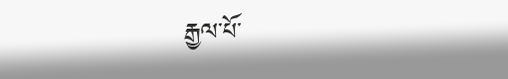རྒྱལ་པོ་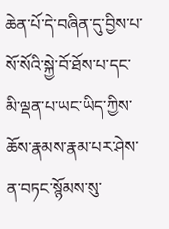ཆེན་པོ་དེ་བཞིན་དུ་བྱིས་པ་སོ་སོའི་སྐྱེ་བོ་ཐོས་པ་དང་མི་ལྡན་པ་ཡང་ཡིད་ཀྱིས་ཆོས་རྣམས་རྣམ་པར་ཤེས་ན་བཏང་སྙོམས་སུ་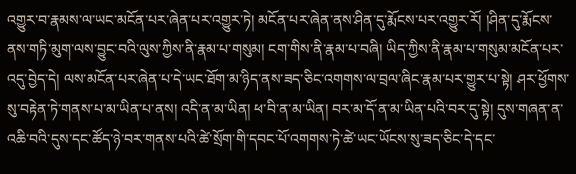འགྱུར་བ་རྣམས་ལ་ཡང་མངོན་པར་ཞེན་པར་འགྱུར་ཏེ། མངོན་པར་ཞེན་ནས་ཤིན་དུ་རྨོངས་པར་འགྱུར་རོ། །ཤིན་དུ་རྨོངས་ནས་གཏི་མུག་ལས་བྱུང་བའི་ལུས་ཀྱིས་ནི་རྣམ་པ་གསུམ། ངག་གིས་ནི་རྣམ་པ་བཞི། ཡིད་ཀྱིས་ནི་རྣམ་པ་གསུམ་མངོན་པར་འདུ་བྱེད་དེ། ལས་མངོན་པར་ཞེན་པ་དེ་ཡང་ཐོག་མ་ཉིད་ནས་ཟད་ཅིང་འགགས་ལ་བྲལ་ཞིང་རྣམ་པར་གྱུར་པ་སྟེ། ཤར་ཕྱོགས་སུ་བརྟེན་ཏེ་གནས་པ་མ་ཡིན་པ་ནས། འདི་ན་མ་ཡིན། ཕ་བི་ན་མ་ཡིན། བར་མ་དོ་ན་མ་ཡིན་པའི་བར་དུ་སྟེ། དུས་གཞན་ན་འཆི་བའི་དུས་དང་ཚོད་ཉེ་བར་གནས་པའི་ཚེ་སྲོག་གི་དབང་པོ་འགགས་ཏེ་ཚེ་ཡང་ཡོངས་སུ་ཟད་ཅིང་དེ་དང་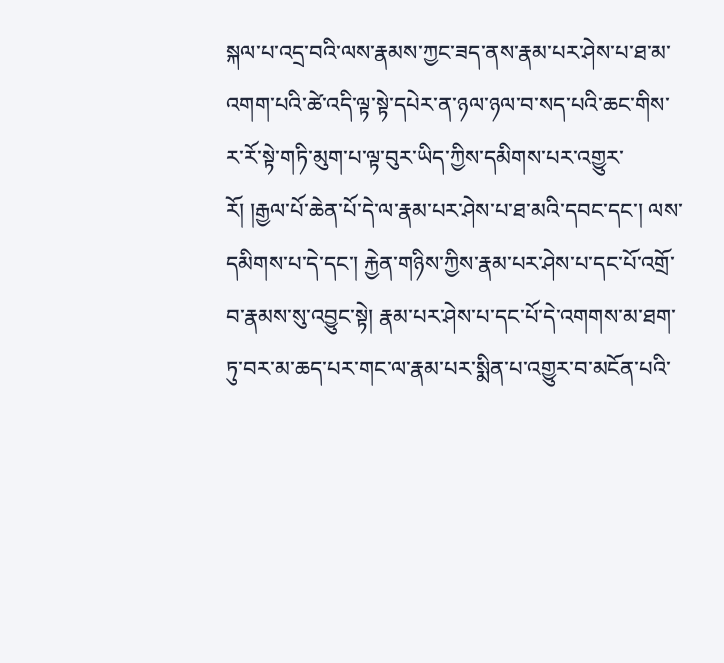སྐལ་པ་འདྲ་བའི་ལས་རྣམས་ཀྱང་ཟད་ནས་རྣམ་པར་ཤེས་པ་ཐ་མ་འགག་པའི་ཚེ་འདི་ལྟ་སྟེ་དཔེར་ན་ཉལ་ཉལ་བ་སད་པའི་ཆང་གིས་ར་རོ་སྟེ་གཏི་མུག་པ་ལྟ་བུར་ཡིད་ཀྱིས་དམིགས་པར་འགྱུར་རོ། །རྒྱལ་པོ་ཆེན་པོ་དེ་ལ་རྣམ་པར་ཤེས་པ་ཐ་མའི་དབང་དང་། ལས་དམིགས་པ་དེ་དང་། རྐྱེན་གཉིས་ཀྱིས་རྣམ་པར་ཤེས་པ་དང་པོ་འགྲོ་བ་རྣམས་སུ་འབྱུང་སྟེ། རྣམ་པར་ཤེས་པ་དང་པོ་དེ་འགགས་མ་ཐག་ཏུ་བར་མ་ཆད་པར་གང་ལ་རྣམ་པར་སྨིན་པ་འགྱུར་བ་མངོན་པའི་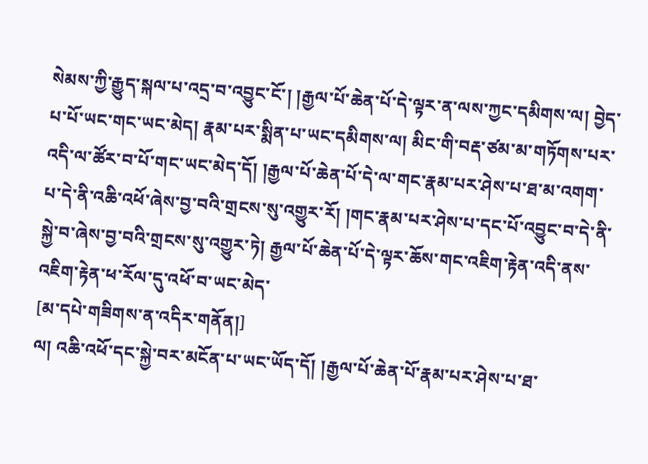སེམས་ཀྱི་རྒྱུད་སྐལ་པ་འདྲ་བ་འབྱུང་ངོ་། །རྒྱལ་པོ་ཆེན་པོ་དེ་ལྟར་ན་ལས་ཀྱང་དམིགས་ལ། བྱེད་པ་པོ་ཡང་གང་ཡང་མེད། རྣམ་པར་སྨིན་པ་ཡང་དམིགས་ལ། མིང་གི་བརྡ་ཙམ་མ་གཏོགས་པར་འདི་ལ་ཚོར་བ་པོ་གང་ཡང་མེད་དོ། །རྒྱལ་པོ་ཆེན་པོ་དེ་ལ་གང་རྣམ་པར་ཤེས་པ་ཐ་མ་འགག་པ་དེ་ནི་འཆི་འཕོ་ཞེས་བྱ་བའི་གྲངས་སུ་འགྱུར་རོ། །གང་རྣམ་པར་ཤེས་པ་དང་པོ་འབྱུང་བ་དེ་ནི་སྐྱེ་བ་ཞེས་བྱ་བའི་གྲངས་སུ་འགྱུར་ཏེ། རྒྱལ་པོ་ཆེན་པོ་དེ་ལྟར་ཆོས་གང་འཇིག་རྟེན་འདི་ནས་འཇིག་རྟེན་ཕ་རོལ་དུ་འཕོ་བ་ཡང་མེད་
[མ་དཔེ་གཟིགས་ན་འདིར་གནོན།]
ལ། འཆི་འཕོ་དང་སྐྱེ་བར་མངོན་པ་ཡང་ཡོད་དོ། །རྒྱལ་པོ་ཆེན་པོ་རྣམ་པར་ཤེས་པ་ཐ་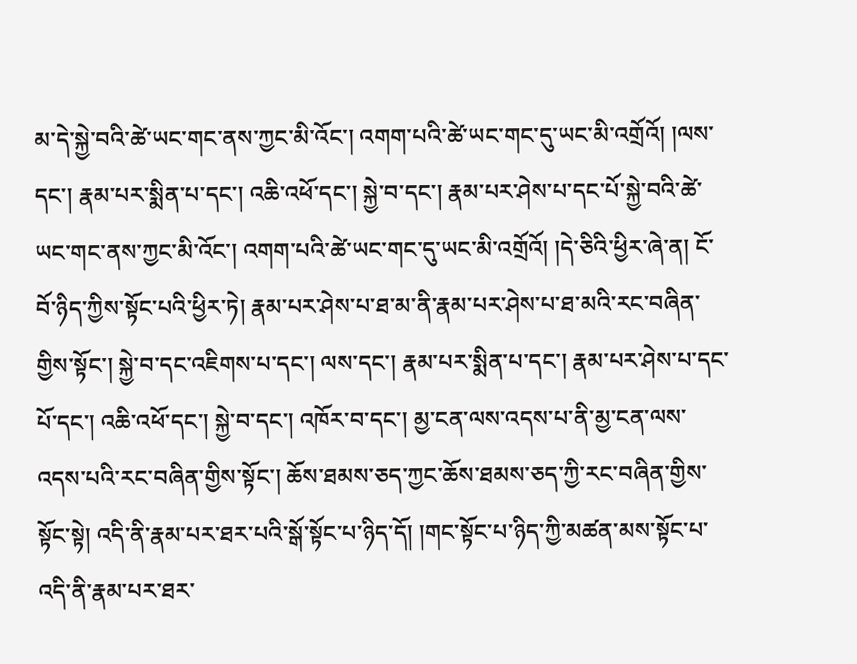མ་དེ་སྐྱེ་བའི་ཚེ་ཡང་གང་ནས་ཀྱང་མི་འོང་། འགག་པའི་ཚེ་ཡང་གང་དུ་ཡང་མི་འགྲོའོ། །ལས་དང་། རྣམ་པར་སྨིན་པ་དང་། འཆི་འཕོ་དང་། སྐྱེ་བ་དང་། རྣམ་པར་ཤེས་པ་དང་པོ་སྐྱེ་བའི་ཚེ་ཡང་གང་ནས་ཀྱང་མི་འོང་། འགག་པའི་ཚེ་ཡང་གང་དུ་ཡང་མི་འགྲོའོ། །དེ་ཅིའི་ཕྱིར་ཞེ་ན། ངོ་བོ་ཉིད་ཀྱིས་སྟོང་པའི་ཕྱིར་ཏེ། རྣམ་པར་ཤེས་པ་ཐ་མ་ནི་རྣམ་པར་ཤེས་པ་ཐ་མའི་རང་བཞིན་གྱིས་སྟོང་། སྐྱེ་བ་དང་འཇིགས་པ་དང་། ལས་དང་། རྣམ་པར་སྨིན་པ་དང་། རྣམ་པར་ཤེས་པ་དང་པོ་དང་། འཆི་འཕོ་དང་། སྐྱེ་བ་དང་། འཁོར་བ་དང་། མྱ་ངན་ལས་འདས་པ་ནི་མྱ་ངན་ལས་འདས་པའི་རང་བཞིན་གྱིས་སྟོང་། ཆོས་ཐམས་ཅད་ཀྱང་ཆོས་ཐམས་ཅད་ཀྱི་རང་བཞིན་གྱིས་སྟོང་སྟེ། འདི་ནི་རྣམ་པར་ཐར་པའི་སྒོ་སྟོང་པ་ཉིད་དོ། །གང་སྟོང་པ་ཉིད་ཀྱི་མཚན་མས་སྟོང་པ་འདི་ནི་རྣམ་པར་ཐར་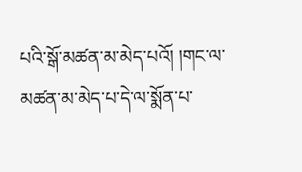པའི་སྒོ་མཚན་མ་མེད་པའོ། །གང་ལ་མཚན་མ་མེད་པ་དེ་ལ་སྨོན་པ་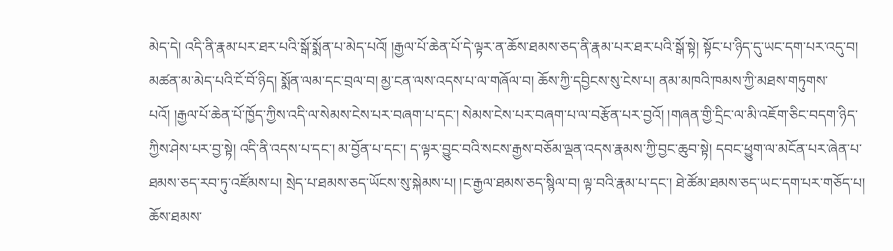མེད་དེ། འདི་ནི་རྣམ་པར་ཐར་པའི་སྒོ་སྨོན་པ་མེད་པའོ། །རྒྱལ་པོ་ཆེན་པོ་དེ་ལྟར་ན་ཆོས་ཐམས་ཅད་ནི་རྣམ་པར་ཐར་པའི་སྒོ་སྟེ། སྟོང་པ་ཉིད་དུ་ཡང་དག་པར་འདུ་བ། མཚན་མ་མེད་པའི་ངོ་བོ་ཉིད། སྨོན་ལམ་དང་བྲལ་བ། མྱ་ངན་ལས་འདས་པ་ལ་གཞོལ་བ། ཆོས་ཀྱི་དབྱིངས་སུ་ངེས་པ། ནམ་མཁའི་ཁམས་ཀྱི་མཐས་གཏུགས་པའོ། །རྒྱལ་པོ་ཆེན་པོ་ཁྱོད་ཀྱིས་འདི་ལ་སེམས་ངེས་པར་བཞག་པ་དང་། སེམས་ངེས་པར་བཞག་པ་ལ་བརྩོན་པར་བྱའོ། །གཞན་གྱི་དྲིང་ལ་མི་འཇོག་ཅིང་བདག་ཉིད་ཀྱིས་ཤེས་པར་བྱ་སྟེ། འདི་ནི་འདས་པ་དང་། མ་བྱོན་པ་དང་། ད་ལྟར་བྱུང་བའི་སངས་རྒྱས་བཅོམ་ལྡན་འདས་རྣམས་ཀྱི་བྱང་ཆུབ་སྟེ། དབང་ཕྱུག་ལ་མངོན་པར་ཞེན་པ་ཐམས་ཅད་རབ་ཏུ་འཛོམས་པ། སྲེད་པ་ཐམས་ཅད་ཡོངས་སུ་སྐེམས་པ། །ང་རྒྱལ་ཐམས་ཅད་སྙིལ་བ། ལྟ་བའི་རྣམ་པ་དང་། ཐེ་ཚོམ་ཐམས་ཅད་ཡང་དག་པར་གཅོད་པ། ཆོས་ཐམས་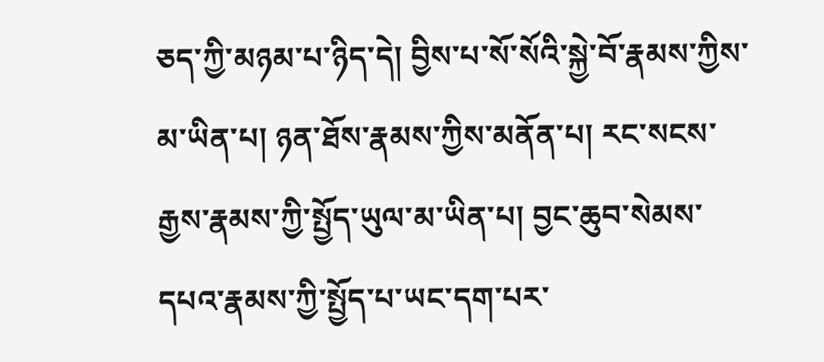ཅད་ཀྱི་མཉམ་པ་ཉིད་དེ། བྱིས་པ་སོ་སོའི་སྐྱེ་བོ་རྣམས་ཀྱིས་མ་ཡིན་པ། ཉན་ཐོས་རྣམས་ཀྱིས་མནོན་པ། རང་སངས་རྒྱས་རྣམས་ཀྱི་སྤྱོད་ཡུལ་མ་ཡིན་པ། བྱང་ཆུབ་སེམས་དཔའ་རྣམས་ཀྱི་སྤྱོད་པ་ཡང་དག་པར་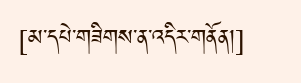[མ་དཔེ་གཟིགས་ན་འདིར་གནོན།]